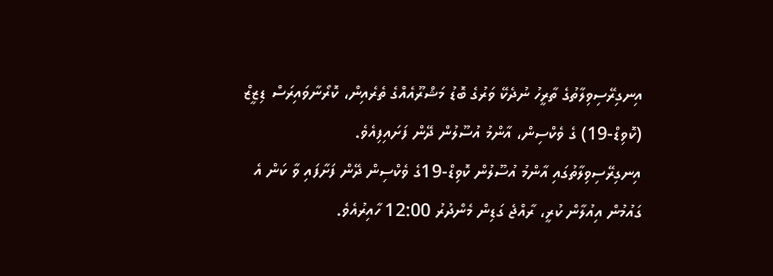އިނގިރޭސިވިލާތުގެ ތާރީހު ނުދެކޭ ވަރުގެ ބޮޑު މަޝްރޫއެއްގެ ތެރެއިން، ކޮރޯނާވައިރަސް ޑިޒީޒް (ކޮވިޑް-19) ގެ ވެކްސިން، އާންމު އުސޫލުން ދޭން ފަށައިފިއެވެ.
އިނގިރޭސިވިލާތުގައި އާންމު އުސޫލުން ކޮވިޑް-19ގެ ވެކްސިން ދޭން ފަށާފައި ވާ ކަން އެ ގައުމުން އިއުލާން ކުރީ، ރާއްޖެ ގަޑިން މެންދުރު 12:00 ހާއިރުއެވެ.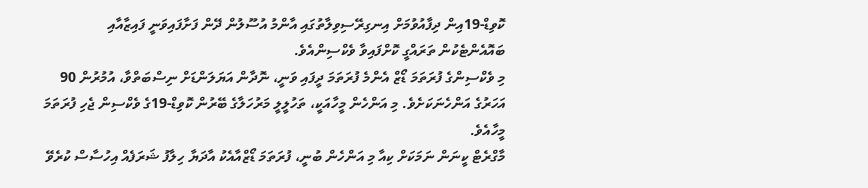ކޮވިޑް-19އިން ދިފާއުވުމަށް އިނގިރޭސިވިލާތުގައި އާންމު އުސޫލުން ދޭން ފަށާފައިވަނީ ފައިޒާއާއި ބައޮއެންޓެކުން ތަރައްގީ ކޮށްފައިވާ ވެކްސިންއެވެ.
މި ވެކްސިންގެ ފުރަތަމަ ޑޯޒް އެންމެ ފުރަތަމަ ދީފައި ވަނީ، ނޮދާން އަޔަލަންޑަށް ނިސްބަތްވާ، އުމުރުން 90 އަހަރުގެ އަންހެނަކަށެވެ. މި އަންހެން މީހާއަކީ، ތަހުލީލީ މަރުހަލާގެ ބޭރުން ކޮވިޑް-19ގެ ވެކްސިން ޖެހި ފުރަތަމަ މީހާއެވެ.
މާގްރެޓް ކީނަން ނަމަކަށް ކިއާ މި އަންހެން ބުނީ، ފުރަތަމަ ޑޯޒްއާއެކު އާދަޔާ ހިލާފު ޝަރަފެއް އިހުސާސް ކުރެވޭ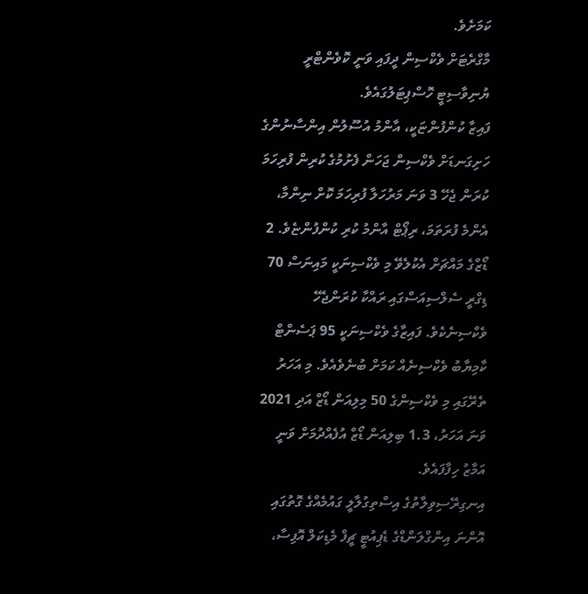ކަމަށެވެ.
މާގްރެޓަށް ވެކްސިން ދީފައި ވަނީ ކޮވެންޓްރީ ޔުނިވާސިޓީ ހޮސްޕިޓަލުގައެވެ.
ފައިޒާ ކުންފުންޏަކީ، އާންމު އުސޫލުން އިންސާނުންގެ ހަށިގަނޑަށް ވެކްސިން ޖަހަން ފެށުމުގެ ކުރިން ފުރިހަމަ ކުރަން ޖެހޭ 3 ވަނަ މަރުހަލާ ފުރިހަމަ ކޮށް ނިންމާ، އެންމެ ފުރަތަމަ، ރިޕޯޓް އާންމު ކުރި ކުންފުންޏެވެ. 2 ޑޯޒްގެ މައްޗަށް އެކުލެވޭ މި ވެކްސިނަކީ މައިނަސް 70 ޑިގްރީ ސެލްސިއަސްގައި ރައްކާ ކުރަންޖެހޭ ވެކްސިނެކެވެ. ފައިޒާގެ ވެކްސިނަކީ 95 ޕަސެންޓް ކާމިޔާބު ވެކްސިނެއް ކަމަށް ބުނެވެއެވެ. މި އަހަރު ތެރޭގައި މި ވެކްސިންގެ 50 މިލިއަން ޑޯޒް އަދި 2021 ވަނަ އަހަރު، 1.3 ބިލިއަން ޑޯޒް އުފެއްދުމަށް ވަނީ އަމާޒު ހިފާފައެވެ.
އިނގިރޭސިވިލާތުގެ އިސްތިގުލާލީ ގައުމެއްގެ ގޮތުގައި އޮންނަ އިންގްލަންޑްގެ ޑެޕިއުޓީ ޗީފް މެޑިކަލް އޮފިސާ،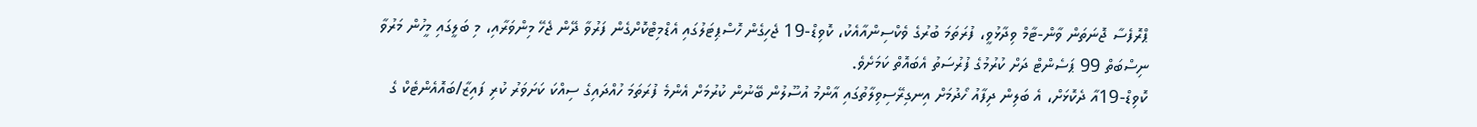ޕްރޮފެސާ ޖޮނަތަން ވާން-ޓާމް ވިދާޅުވީ، ފުރަތަމަ ބުރުގެ ވެކްސިންއާއެކު، ކޮވިޑް-19 ޖެހިގެން ހޮސްޕިޓަލުގައި އެޑްމިޓްކޮށްގެން ފަރުވާ ދޭން ޖެހޭ މިންވަރާއި، މި ބަލީގައި މީހުން މަރުވާ ނިސްބަތް 99 ޕަސެންޓް ދަށް ކުރުމުގެ ފުރުސަތު އެބައޮތް ކަމަށެވެ.
ކޮވިޑް-19އާ ދެކޮޅަށް، އެ ބަލިން ދިފާއު ހޯދުމަށް އިނގިރޭސިވިލާތުގައި އާންމު އުސޫލުން ބޭނުން ކުރުމަށް އެންމެ ފުރަތަމަ ހުއްދައިގެ ސިއްކަ ކަށަވަރު ކުރި ފައިޒާ/ބައޮއެންޓެކް ގެ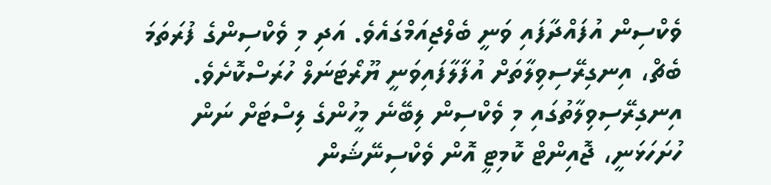ވެކްސިން އުފައްދާފައި ވަނީ ބެލްޖިއަމްގައެވެ. އަދި މި ވެކްސިންގެ ފުރަތަމަ ބެޗް، އިނގިރޭސިވިލާތަށް އުފާލާފައިވަނީ ޔޫރޯޓަނަލް ހުރަސްކޮށެވެ.
އިނގިރޭސިވިލާތުގައި މި ވެކްސިން ލިބޭނެ މީހުންގެ ލިސްޓަށް ނަން ހުށަހަޅަނީ، ޖޮއިންޓް ކޮމިޓީ އޮން ވެކްސިނޭޝަން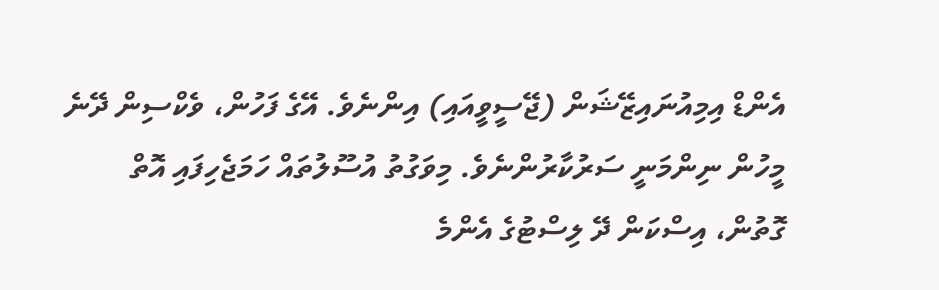އެންޑް އިމިއުނައިޒޭޝަން (ޖޭސީވީއައި) އިންނެވެ. އޭގެ ފަހުން، ވެކްސިން ދޭނެ މީހުން ނިންމަނީ ސަރުކާރުންނެވެ. މިވަގުތު އުސޫލުތައް ހަމަޖެހިފައި އޮތް ގޮތުން، އިސްކަން ދޭ ލިސްޓުގެ އެންމެ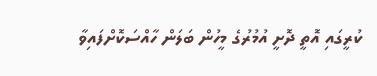ކުރީގައި އޮތީ ދޮށީ އުމުރުގެ މީހުން ބަލަން ހާއްސަކޮށްފައިވާ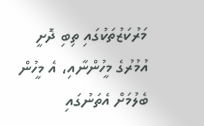މަރުކަޒުތަކުގައި ތިބި ދޮށީ އުމުރުގެ މީހުންނާއި، އެ މީހުން ބެލުމަށް އެތަނުގައި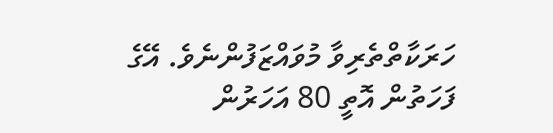ހަރަކާތްތެރިވާ މުވައްޒަފުންނެވެ. އޭގެ ފަހަތުން އޮތީ 80 އަހަރުން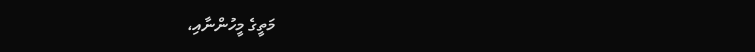މަތީގެ މީހުންނާއި،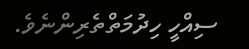ސިއްހީ ހިދުމަތްތެރިންނެވެ.